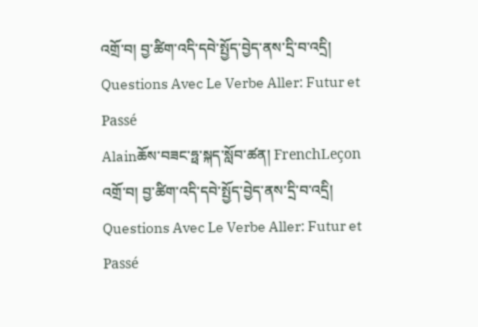འགྲོ་བ། བྱ་ཚིག་འདི་དབེ་སྤྱོད་བྱེད་ནས་དྲི་བ་འདྲི། Questions Avec Le Verbe Aller: Futur et Passé
Alainཆོས་བཟང་ཧྥ་སྐད་སློབ་ཚན། FrenchLeçon
འགྲོ་བ། བྱ་ཚིག་འདི་དབེ་སྤྱོད་བྱེད་ནས་དྲི་བ་འདྲི། Questions Avec Le Verbe Aller: Futur et Passé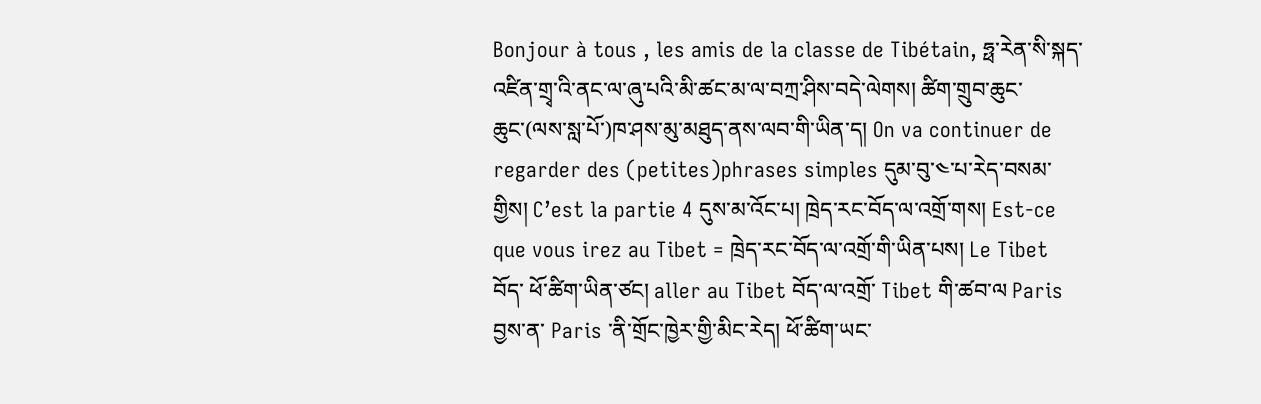Bonjour à tous , les amis de la classe de Tibétain, ཧྥ་རེན་སི་སྐད་འཛིན་གྲྭ་འི་ནང་ལ་ཞུ་པའི་མི་ཚང་མ་ལ་བཀྲ་ཤིས་བདེ་ལེགས། ཚིག་གྲུབ་ཆུང་ཆུང་(ལས་སླ་པོ་)ཁ་ཤས་མུ་མཐུད་ནས་ལབ་གི་ཡིན་ད། On va continuer de regarder des (petites)phrases simples དུམ་བུ་༤་པ་རེད་བསམ་གྱིས། C’est la partie 4 དུས་མ་འོང་པ། ཁྲེད་རང་བོད་ལ་འགྲོ་གས། Est-ce que vous irez au Tibet = ཁྲེད་རང་བོད་ལ་འགྲོ་གི་ཡིན་པས། Le Tibet བོད་ ཕོ་ཚིག་ཡིན་ཙང། aller au Tibet བོད་ལ་འགྲོ་ Tibet གི་ཚབ་ལ Paris བྱས་ན་ Paris ་ནི་གྲོང་ཁྱེར་གྱི་མིང་རེད། ཕོ་ཚིག་ཡང་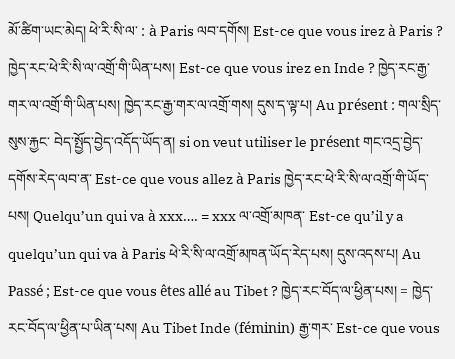མོ་ཚིག་ཡང་མེད། ཕེ་རི་སི་ལ་ : à Paris ལབ་དགོས། Est-ce que vous irez à Paris ? ཁྱེད་རང་ཕེ་རི་སི་ལ་འགྲོ་གི་ཡིན་པས། Est-ce que vous irez en Inde ? ཁྱེད་རང་རྒྱ་གར་ལ་འགྲོ་གི་ཡིན་པས། ཁྱེད་རང་རྒྱ་གར་ལ་འགྲོ་གས། དུས་ད་ལྟ་པ། Au présent : གལ་སྲིད་སུས་རྐྱང་ བེད་སྤྱོད་བྱེད་འདོད་ཡོད་ན། si on veut utiliser le présent གང་འདྲ་བྱེད་དགོས་རེད་ལབ་ན་ Est-ce que vous allez à Paris ཁྱེད་རང་ཕེ་རི་སི་ལ་འགྲོ་གི་ཡོད་པས། Quelqu’un qui va à xxx…. = xxx ལ་འགྲོ་མཁན་ Est-ce qu’il y a quelqu’un qui va à Paris ཕེ་རི་སི་ལ་འགྲོ་མཁན་ཡོད་རེད་པས། དུས་འདས་པ། Au Passé ; Est-ce que vous êtes allé au Tibet ? ཁྱེད་རང་བོད་ལ་ཕྱིན་པས། = ཁྱེད་རང་བོད་ལ་ཕྱིན་པ་ཡིན་པས། Au Tibet Inde (féminin) རྒྱ་གར་ Est-ce que vous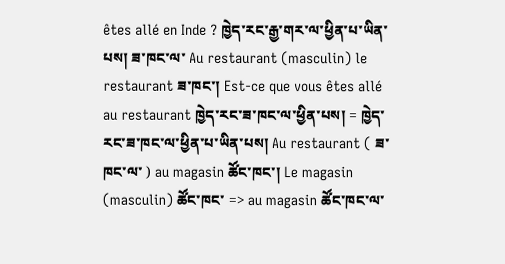êtes allé en Inde ? ཁྱེད་རང་རྒྱ་གར་ལ་ཕྱིན་པ་ཡིན་པས། ཟ་ཁང་ལ་ Au restaurant (masculin) le restaurant ཟ་ཁང་། Est-ce que vous êtes allé au restaurant ཁྱེད་རང་ཟ་ཁང་ལ་ཕྱིན་པས། = ཁྱེད་རང་ཟ་ཁང་ལ་ཕྱིན་པ་ཡིན་པས། Au restaurant ( ཟ་ཁང་ལ་ ) au magasin ཚོང་ཁང་། Le magasin (masculin) ཚོང་ཁང་ => au magasin ཚོང་ཁང་ལ་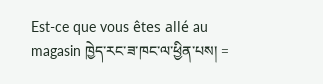Est-ce que vous êtes allé au magasin ཁྱེད་རང་ཟ་ཁང་ལ་ཕྱིན་པས། =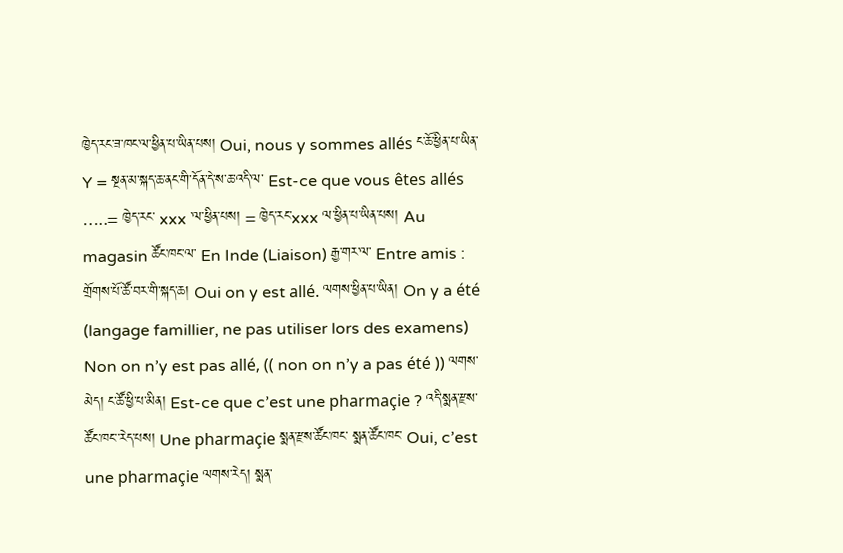ཁྱེད་རང་ཟ་ཁང་ལ་ཕྱིན་པ་ཡིན་པས། Oui, nous y sommes allés ང་ཆོ་ཕྱིན་པ་ཡིན་ Y = སྔན་མ་སྐད་ཆ་ནང་གི་དོན་དེ་ས་ཆ་འདི་ལ་ Est-ce que vous êtes allés …..= ཁྱེད་རང་ xxx ་ལ་ཕྱིན་པས། = ཁྱེད་རང་xxx ལ་ཕྱིན་པ་ཡིན་པས། Au magasin ཚོང་ཁང་ལ་ En Inde (Liaison) རྒྱ་གར་ལ་ Entre amis : གྲོགས་པོ་ཚོ་བར་གི་སྐད་ཆ། Oui on y est allé. ལགས་ཕྱིན་པ་ཡིན། On y a été (langage famillier, ne pas utiliser lors des examens) Non on n’y est pas allé, (( non on n’y a pas été )) ལགས་མེད། ང་ཚོ་ཕྱི་པ་མིན། Est-ce que c’est une pharmaçie ? འདི་སྨན་རྫས་ཚོང་ཁང་་རེད་པས། Une pharmaçie སྨན་རྫས་ཚོང་ཁང་ སྨན་ཚོང་ཁང་ Oui, c’est une pharmaçie ལགས་རེད། སྨན་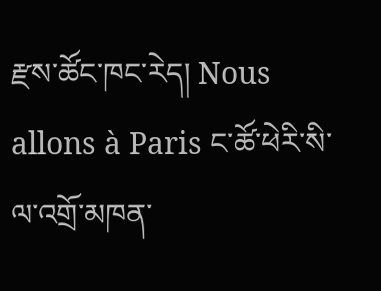རྫས་ཚོང་ཁང་རེད། Nous allons à Paris ང་ཚོ་ཕེརི་སི་ལ་འགྲོ་མཁན་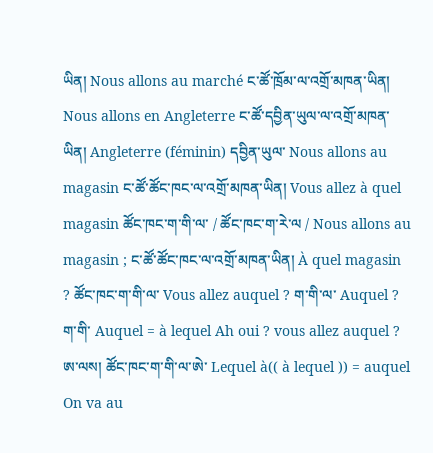ཡིན། Nous allons au marché ང་ཚོ་ཁྲོམ་ལ་འགྲོ་མཁན་ཡིན། Nous allons en Angleterre ང་ཚོ་དབྱིན་ཡུལ་ལ་འགྲོ་མཁན་ཡིན། Angleterre (féminin) དབྱིན་ཡུལ་ Nous allons au magasin ང་ཚོ་ཚོང་ཁང་ལ་འགྲོ་མཁན་ཡིན། Vous allez à quel magasin ཚོང་ཁང་ག་གི་ལ་ / ཚོང་ཁང་ག་རེ་ལ / Nous allons au magasin ; ང་ཚོ་ཚོང་ཁང་ལ་འགྲོ་མཁན་ཡིན། À quel magasin ? ཚོང་ཁང་ག་གི་ལ་ Vous allez auquel ? ག་གི་ལ་ Auquel ? ག་གི་ Auquel = à lequel Ah oui ? vous allez auquel ? ཨ་ལས། ཚོང་ཁང་ག་གི་ལ་ཨེ་ Lequel à(( à lequel )) = auquel On va au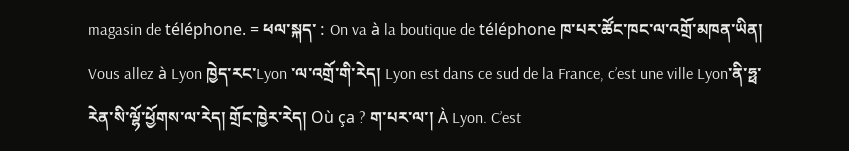magasin de téléphone. = ཕལ་སྐད་ : On va à la boutique de téléphone ཁ་པར་ཚོང་ཁང་ལ་འགྲོ་མཁན་ཡིན། Vous allez à Lyon ཁྱེད་རང་Lyon ་ལ་འགྲོ་གི་རེད། Lyon est dans ce sud de la France, c’est une ville Lyon་ནི་ཧྥ་རེན་སི་ལྷོ་ཕྱོགས་ལ་རེད། གྲོང་ཁྱེར་རེད། Où ça ? ག་པར་ལ་། À Lyon. C’est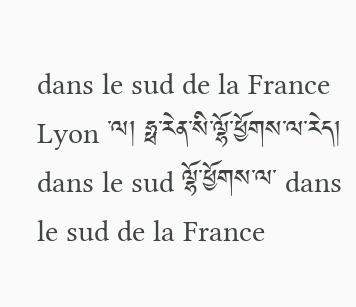dans le sud de la France Lyon ་ལ། ཧྥ་རེན་སི་ལྷོ་ཕྱོགས་ལ་རེད། dans le sud ལྷོ་ཕྱོགས་ལ་ dans le sud de la France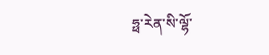ཧྥ་རེན་སི་ལྷོ་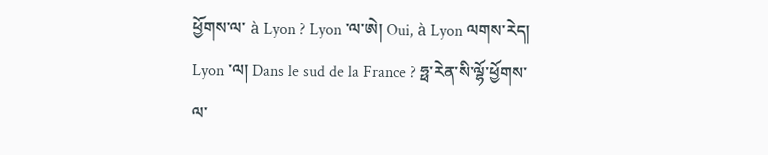ཕྱོགས་ལ་ à Lyon ? Lyon ་ལ་ཨེ། Oui, à Lyon ལགས་རེད། Lyon ་ལ། Dans le sud de la France ? ཧྥ་རེན་སི་ལྷོ་ཕྱོགས་ལ་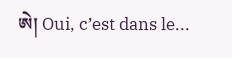ཨེ། Oui, c’est dans le...